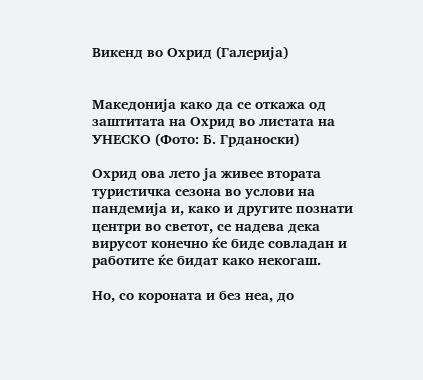Викенд во Охрид (Галерија)


Македонија како да се откажа од заштитата на Охрид во листата на УНЕСКО (Фото: Б. Грданоски)

Охрид ова лето ја живее втората туристичка сезона во услови на пандемија и, како и другите познати центри во светот, се надева дека вирусот конечно ќе биде совладан и работите ќе бидат како некогаш.

Но, со короната и без неа, до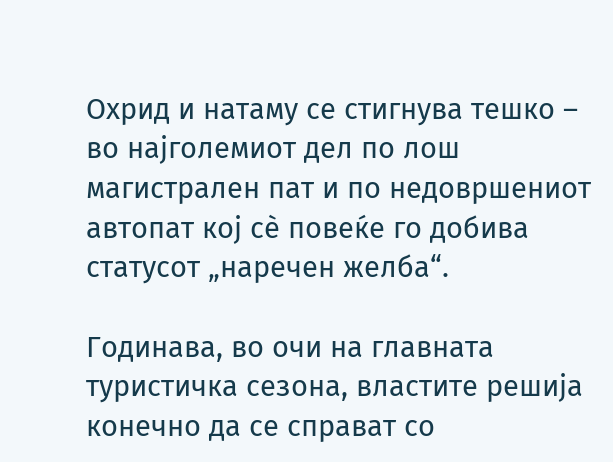Охрид и натаму се стигнува тешко – во најголемиот дел по лош магистрален пат и по недовршениот автопат кој сè повеќе го добива статусот „наречен желба“.

Годинава, во очи на главната туристичка сезона, властите решија конечно да се справат со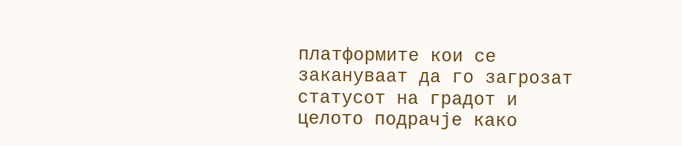платформите кои се закануваат да го загрозат статусот на градот и целото подрачје како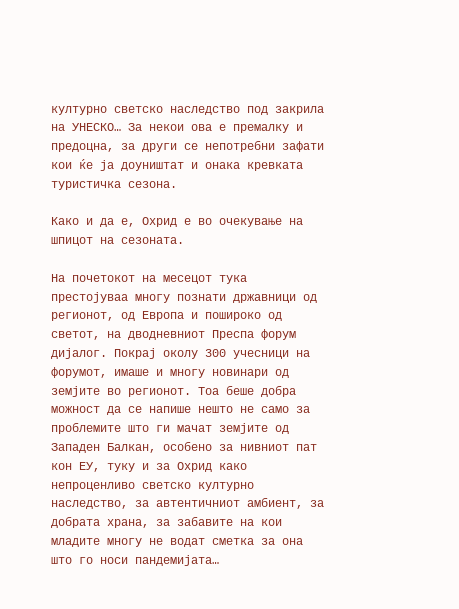културно светско наследство под закрила на УНЕСКО… За некои ова е премалку и предоцна, за други се непотребни зафати кои ќе ја доуништат и онака кревката туристичка сезона.

Како и да е, Охрид е во очекување на шпицот на сезоната.

На почетокот на месецот тука престојуваа многу познати државници од регионот, од Европа и пошироко од светот, на дводневниот Преспа форум дијалог. Покрај околу 300 учесници на форумот, имаше и многу новинари од земјите во регионот. Тоа беше добра можност да се напише нешто не само за проблемите што ги мачат земјите од Западен Балкан, особено за нивниот пат кон ЕУ, туку и за Охрид како непроценливо светско културно наследство, за автентичниот амбиент, за добрата храна, за забавите на кои младите многу не водат сметка за она што го носи пандемијата…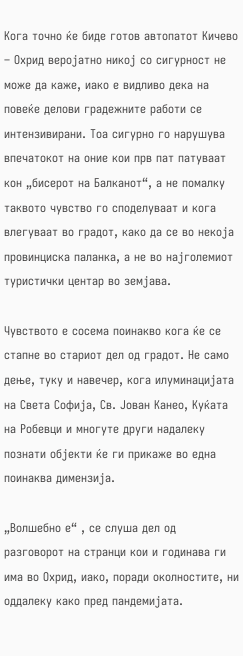Кога точно ќе биде готов автопатот Кичево – Охрид веројатно никој со сигурност не може да каже, иако е видливо дека на повеќе делови градежните работи се интензивирани. Тоа сигурно го нарушува впечатокот на оние кои прв пат патуваат кон „бисерот на Балканот“, а не помалку таквото чувство го споделуваат и кога влегуваат во градот, како да се во некоја провинциска паланка, а не во најголемиот туристички центар во земјава.

Чувството е сосема поинакво кога ќе се стапне во стариот дел од градот. Не само дење, туку и навечер, кога илуминацијата на Света Софија, Св. Јован Канео, Куќата на Робевци и многуте други надалеку познати објекти ќе ги прикаже во една поинаква димензија.

„Волшебно е“ , се слуша дел од разговорот на странци кои и годинава ги има во Охрид, иако, поради околностите, ни оддалеку како пред пандемијата.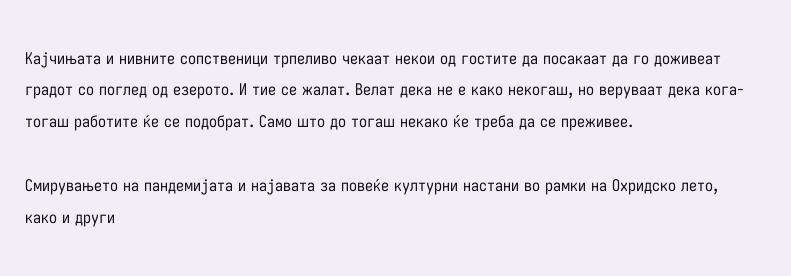Кајчињата и нивните сопственици трпеливо чекаат некои од гостите да посакаат да го доживеат градот со поглед од езерото. И тие се жалат. Велат дека не е како некогаш, но веруваат дека кога-тогаш работите ќе се подобрат. Само што до тогаш некако ќе треба да се преживее.

Смирувањето на пандемијата и најавата за повеќе културни настани во рамки на Охридско лето, како и други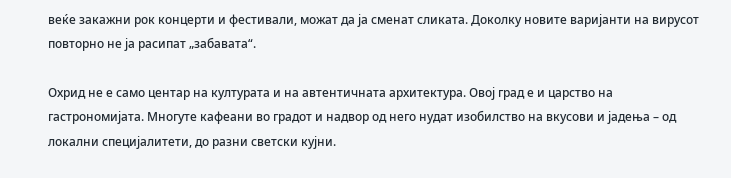веќе закажни рок концерти и фестивали, можат да ја сменат сликата. Доколку новите варијанти на вирусот повторно не ја расипат „забавата“.

Охрид не е само центар на културата и на автентичната архитектура. Овој град е и царство на гастрономијата. Многуте кафеани во градот и надвор од него нудат изобилство на вкусови и јадења – од локални специјалитети, до разни светски кујни.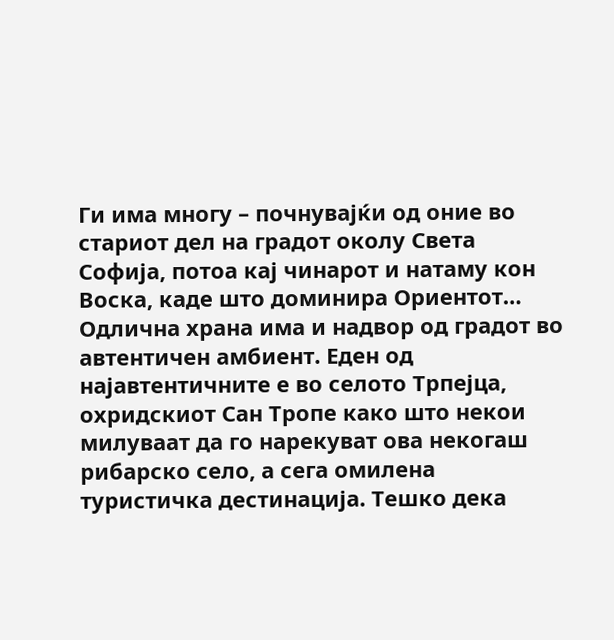Ги има многу – почнувајќи од оние во стариот дел на градот околу Света Софија, потоа кај чинарот и натаму кон Воска, каде што доминира Ориентот… Одлична храна има и надвор од градот во автентичен амбиент. Еден од најавтентичните е во селото Трпејца, охридскиот Сан Тропе како што некои милуваат да го нарекуват ова некогаш рибарско село, а сега омилена туристичка дестинација. Тешко дека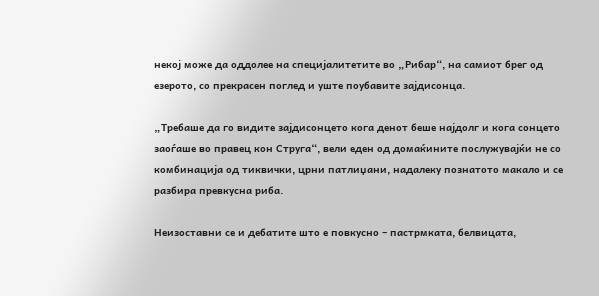некој може да оддолее на специјалитетите во „Рибар“, на самиот брег од езерото, со прекрасен поглед и уште поубавите зајдисонца.

„Требаше да го видите зајдисонцето кога денот беше најдолг и кога сонцето заоѓаше во правец кон Струга“, вели еден од домаќините послужувајќи не со комбинација од тиквички, црни патлиџани, надалеку познатото макало и се разбира превкусна риба.

Неизоставни се и дебатите што е повкусно – пастрмката, белвицата,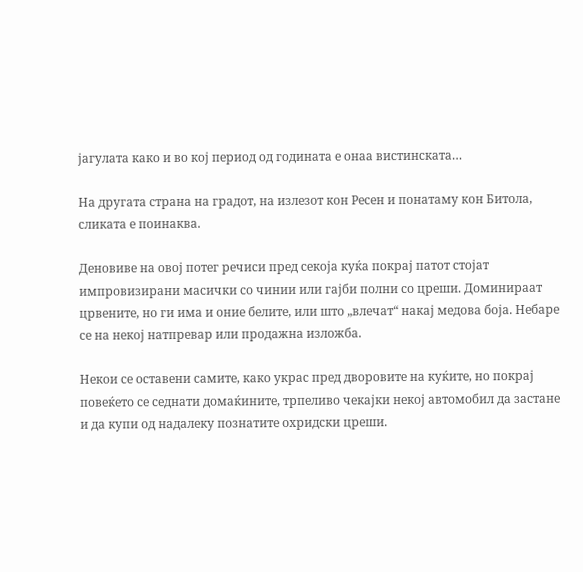јагулата како и во кој период од годината е онаа вистинската…

На другата страна на градот, на излезот кон Ресен и понатаму кон Битола, сликата е поинаква.

Деновиве на овој потег речиси пред секоја куќа покрај патот стојат импровизирани масички со чинии или гајби полни со цреши. Доминираат црвените, но ги има и оние белите, или што „влечат“ накај медова боја. Небаре се на некој натпревар или продажна изложба.

Некои се оставени самите, како украс пред дворовите на куќите, но покрај повеќето се седнати домаќините, трпеливо чекајки некој автомобил да застане и да купи од надалеку познатите охридски цреши.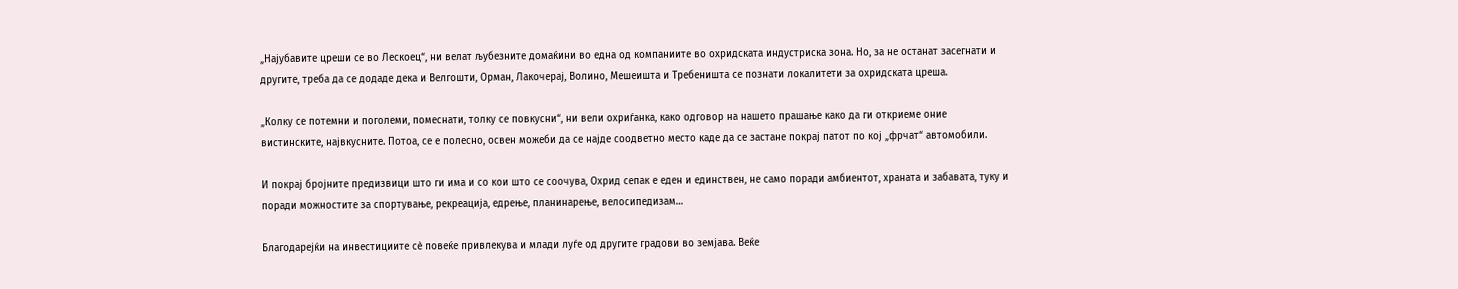„Најубавите цреши се во Лескоец“, ни велат љубезните домаќини во една од компаниите во охридската индустриска зона. Но, за не останат засегнати и другите, треба да се додаде дека и Велгошти, Орман, Лакочерај, Волино, Мешеишта и Требеништа се познати локалитети за охридската цреша.

„Колку се потемни и поголеми, помеснати, толку се повкусни“, ни вели охриѓанка, како одговор на нашето прашање како да ги откриеме оние вистинските, највкусните. Потоа, се е полесно, освен можеби да се најде соодветно место каде да се застане покрај патот по кој „фрчат“ автомобили.

И покрај бројните предизвици што ги има и со кои што се соочува, Охрид сепак е еден и единствен, не само поради амбиентот, храната и забавата, туку и поради можностите за спортување, рекреација, едрење, планинарење, велосипедизам…

Благодарејќи на инвестициите сè повеќе привлекува и млади луѓе од другите градови во земјава. Веќе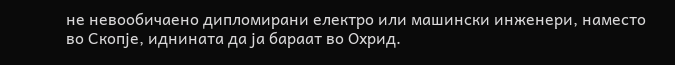не невообичаено дипломирани електро или машински инженери, наместо во Скопје, иднината да ја бараат во Охрид.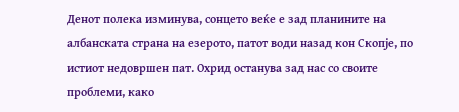Денот полека изминува, сонцето веќе е зад планините на албанската страна на езерото, патот води назад кон Скопје, по истиот недовршен пат. Охрид останува зад нас со своите проблеми, како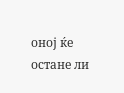оној ќе остане ли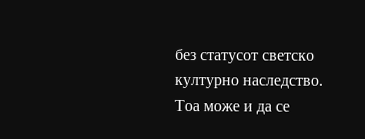без статусот светско културно наследство. Тоа може и да се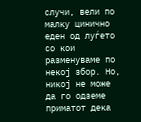случи, вели по малку цинично еден од луѓето со кои разменуваме по некој збор. Но, никој не може да го одземе приматот дека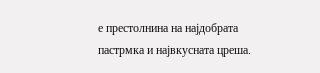е престолнина на најдобрата пастрмка и највкусната цреша.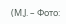(М.Ј. – Фото: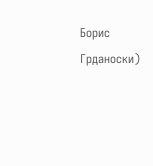Борис Грданоски)